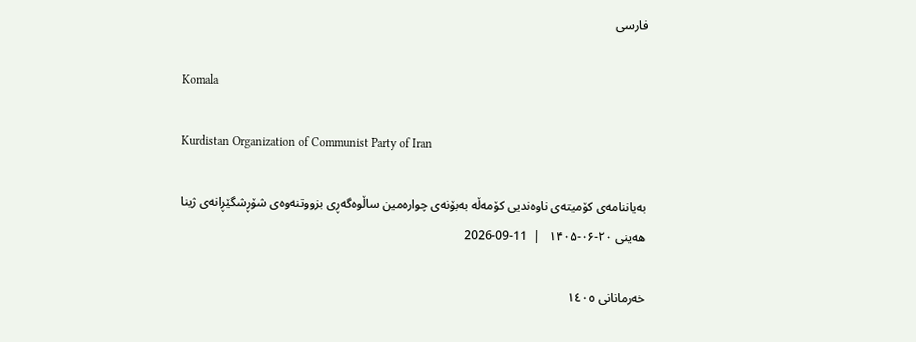فارسی

Komala

Kurdistan Organization of Communist Party of Iran

بەیاننامەی کۆمیتەی ناوەندیی کۆمەڵە بەبۆنەی چوارەمین ساڵوەگەڕی بزووتنەوەی شۆڕشگێڕانەی ژینا
هەینی ۲۰-۰۶-۱۴۰۵   |  11-09-2026

خەرمانانی ١٤٠٥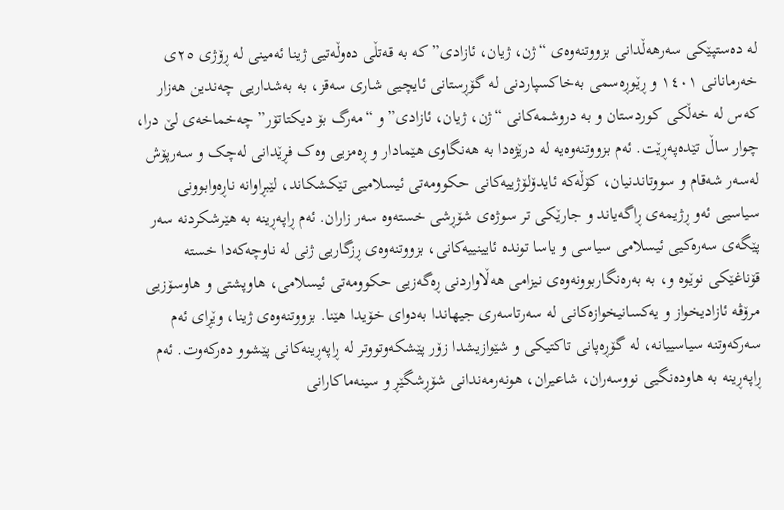لە دەستپێکی سەرهەڵدانی بزووتنەوەی “ژن، ژیان، ئازادی” کە بە قەتڵی دەوڵەتیی ژینا ئەمینی لە ڕۆژی ٢٥ی خەرمانانی ١٤٠١ و ڕێوڕەسمی بەخاکسپاردنی لە گۆڕستانی ئایچیی شاری سەقز، بە بەشداریی چەندین هەزار کەس لە خەڵکی کوردستان و بە دروشمەکانی “ژن، ژیان، ئازادی” و “مەرگ بۆ دیکتاتۆر” چەخماخەی لێ درا، چوار ساڵ تێدەپەڕێت. ئەم بزووتنەوەیە لە درێژەدا بە هەنگاوی هێمادار و ڕەمزیی وەک فڕێدانی لەچک و سەرپۆش لەسەر شەقام و سووتاندنیان، کۆڵەکە ئایدۆلۆژییەکانی حکوومەتی ئیسلامیی تێکشکاند، لێبڕاوانە ناڕەوابوونی سیاسیی ئەو ڕژیمەی ڕاگەیاند و جارێکی تر سوژەی شۆڕشی خستەوە سەر زاران. ئەم ڕاپەڕینە بە هێرشکردنە سەر پێگەی سەرەکیی ئیسلامی سیاسی و یاسا توندە ئایینییەکانی، بزووتنەوەی ڕزگاریی ژنی لە ناوچەکەدا خستە قۆناغێکی نوێوە و، بە بەرەنگاربوونەوەی نیزامی هەڵاواردنی ڕەگەزیی حکوومەتی ئیسلامی، هاوپشتی و هاوسۆزیی مرۆڤە ئازادیخواز و یەکسانیخوازەکانی لە سەرتاسەری جیهاندا بەدوای خۆیدا هێنا. بزووتنەوەی ژینا، وێڕای ئەم سەرکەوتنە سیاسییانە، لە گۆڕەپانی تاکتیکی و شێوازیشدا زۆر پێشکەوتووتر لە ڕاپەڕینەکانی پێشوو دەرکەوت. ئەم ڕاپەڕینە بە هاودەنگیی نووسەران، شاعیران، هونەرمەندانی شۆڕشگێڕ و سینەماکارانی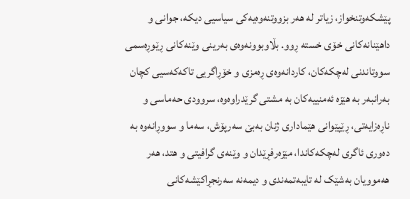پێشکەوتنخواز، زیاتر لە هەر بزووتنەوەیەکی سیاسیی دیکە، جوانی و داهێنانەکانی خۆی خستە ڕوو. بڵاوبوونەوەی بەرینی وێنەکانی ڕێوڕەسمی سووتاندنی لەچکەکان، کاردانەوەی ڕەمزی و خۆڕاگریی تاکەکەسیی کچان بەرانبەر بە هێزە ئەمنییەکان بە مشتی گرێدراوەوە، سروودی حەماسی و ناڕەزایەتی، ڕێپێوانی هێماداری ژنان بەبێ سەرپۆش، سەما و سووڕانەوە بە دەوری ئاگری لەچکەکاندا، مێزەرفڕێدان و وێنەی گرافیتی و هتد، هەر هەموویان بەشێک لە تایبەتمەندی و دیمەنە سەرنجڕاکێشەکانی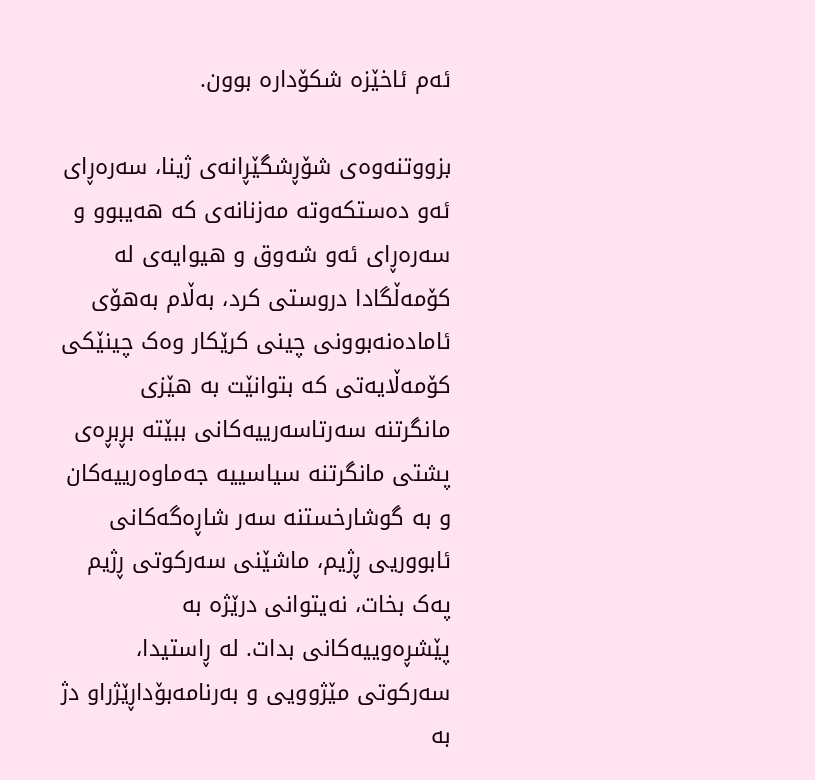ئەم ئاخێزە شکۆدارە بوون.

بزووتنەوەی شۆڕشگێڕانەی ژینا، سەرەڕای ئەو دەستکەوتە مەزنانەی کە هەیبوو و سەرەڕای ئەو شەوق و هیوایەی لە کۆمەڵگادا دروستی کرد، بەڵام بەهۆی ئامادەنەبوونی چینی کرێکار وەک چینێکی کۆمەڵایەتی کە بتوانێت بە هێزی مانگرتنە سەرتاسەرییەکانی ببێتە بڕبڕەی پشتی مانگرتنە سیاسییە جەماوەرییەکان و بە گوشارخستنە سەر شاڕەگەکانی ئابووریی ڕژیم، ماشێنی سەرکوتی ڕژیم پەک بخات، نەیتوانی درێژە بە پێشڕەوییەکانی بدات. لە ڕاستیدا، سەرکوتی مێژوویی و بەرنامەبۆداڕێژراو دژ بە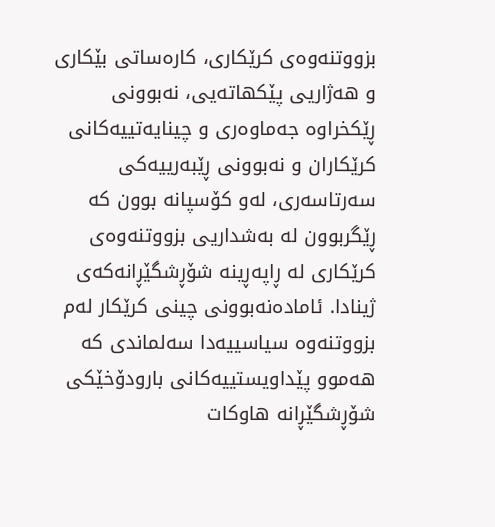بزووتنەوەی کرێکاری، کارەساتی بێکاری و هەژاریی پێکهاتەیی، نەبوونی ڕێکخراوە جەماوەری و چینایەتییەکانی کرێکاران و نەبوونی ڕێبەرییەکی سەرتاسەری، لەو کۆسپانە بوون کە ڕێگربوون لە بەشداریی بزووتنەوەی کرێکاری لە ڕاپەڕینە شۆڕشگێڕانەکەی ژینادا. ئامادەنەبوونی چینی کرێکار لەم بزووتنەوە سیاسییەدا سەلماندی کە هەموو پێداویستییەکانی بارودۆخێکی شۆڕشگێڕانە هاوکات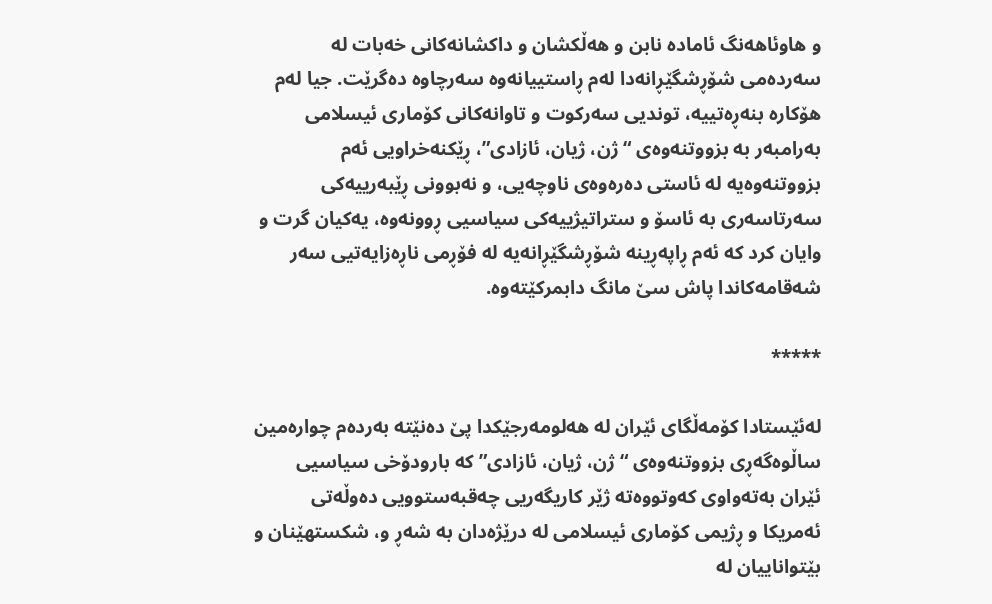و هاوئاهەنگ ئامادە نابن و هەڵکشان و داکشانەکانی خەبات لە سەردەمی شۆڕشگێڕانەدا لەم ڕاستییانەوە سەرچاوە دەگرێت. جیا لەم هۆکارە بنەڕەتییە، توندیی سەرکوت و تاوانەکانی کۆماری ئیسلامی بەرامبەر بە بزووتنەوەی “ژن، ژیان، ئازادی”، ڕێکنەخراویی ئەم بزووتنەوەیە لە ئاستی دەرەوەی ناوچەیی، و نەبوونی ڕێبەرییەکی سەرتاسەری بە ئاسۆ و ستراتیژییەکی سیاسیی ڕوونەوە، یەکیان گرت و وایان کرد کە ئەم ڕاپەڕینە شۆڕشگێڕانەیە لە فۆڕمی ناڕەزایەتیی سەر شەقامەکاندا پاش سێ مانگ دابمرکێتەوە.

*****

لەئێستادا کۆمەڵگای ئێران لە هەلومەرجێکدا پێ دەنێتە بەردەم چوارەمین ساڵوەگەڕی بزووتنەوەی “ژن، ژیان، ئازادی” کە بارودۆخی سیاسیی ئێران بەتەواوی کەوتووەتە ژێر کاریگەریی چەقبەستوویی دەوڵەتی ئەمریکا و ڕژیمی کۆماری ئیسلامی لە درێژەدان بە شەڕ و، شکستهێنان و بێتواناییان لە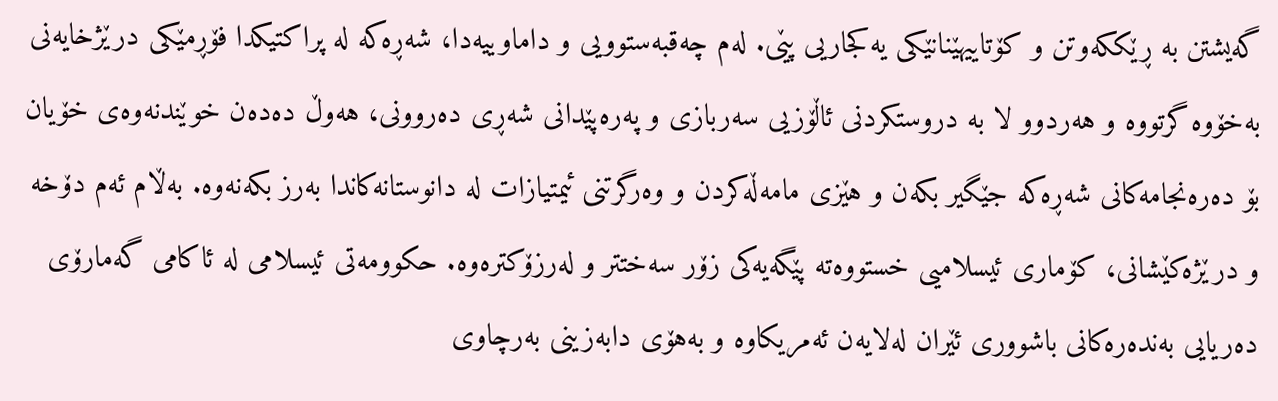گەیشتن بە ڕێککەوتن و کۆتاییهێنانێکی یەکجاریی پێی. لەم چەقبەستوویی و داماوییەدا، شەڕەکە لە پراکتیکدا فۆڕمێکی درێژخایەنی بەخۆوە گرتووە و هەردوو لا بە دروستکردنی ئاڵۆزیی سەربازی و پەرەپێدانی شەڕی دەروونی، هەوڵ دەدەن خوێندنەوەی خۆیان بۆ دەرەنجامەکانی شەڕەکە جێگیر بکەن و هێزی مامەڵەکردن و وەرگرتنی ئیمتیازات لە دانوستانەکاندا بەرز بکەنەوە. بەڵام ئەم دۆخە و درێژەکێشانی، کۆماری ئیسلامیی خستووەتە پێگەیەکی زۆر سەختتر و لەرزۆکترەوە. حکوومەتی ئیسلامی لە ئاکامی گەمارۆی دەریایی بەندەرەکانی باشووری ئێران لەلایەن ئەمریکاوە و بەهۆی دابەزینی بەرچاوی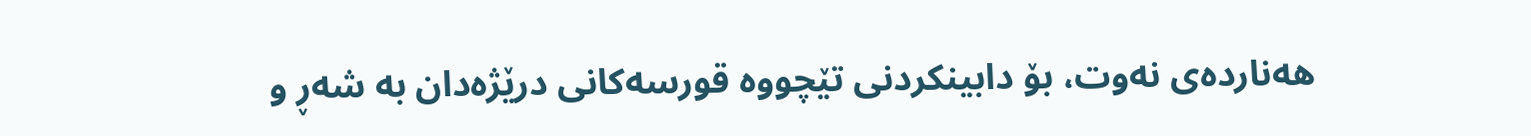هەناردەی نەوت، بۆ دابینکردنی تێچووە قورسەکانی درێژەدان بە شەڕ و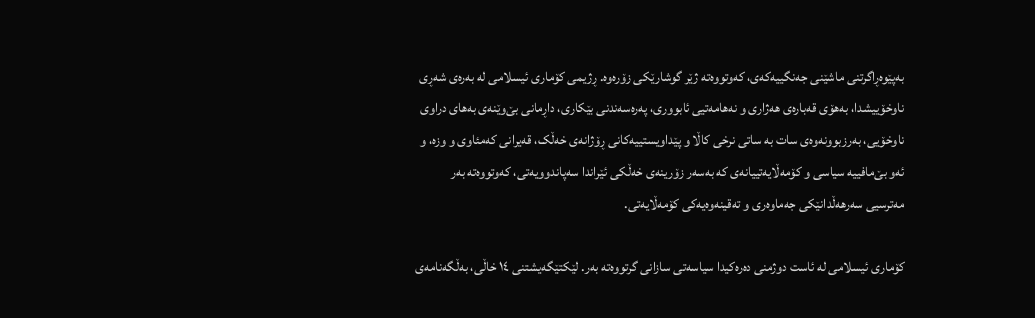بەپێوەڕاگرتنی ماشێنی جەنگییەکەی، کەوتووەتە ژێر گوشارێکی زۆرەوە. ڕژیمی کۆماری ئیسلامی لە بەرەی شەڕی ناوخۆییشدا، بەهۆی قەبارەی هەژاری و نەهامەتیی ئابووری، پەرەسەندنی بێکاری، داڕمانی بێ‌وێنەی بەهای دراوی ناوخۆیی، بەرزبوونەوەی سات بە ساتی نرخی کاڵا و پێداویستییەکانی ڕۆژانەی خەڵک، قەیرانی کەمئاوی و وزە، و ئەو بێ‌مافییە سیاسی و کۆمەڵایەتییانەی کە بەسەر زۆرینەی خەڵکی ئێراندا سەپاندوویەتی، کەوتووەتە بەر مەترسیی سەرهەڵدانێکی جەماوەری و تەقینەوەیەکی کۆمەڵایەتی.

کۆماری ئیسلامی لە ئاست دوژمنی دەرەکیدا سیاسەتی سازانی گرتووەتە بەر. لێکتێگەیشتنی ١٤ خاڵی، بەڵگەنامەی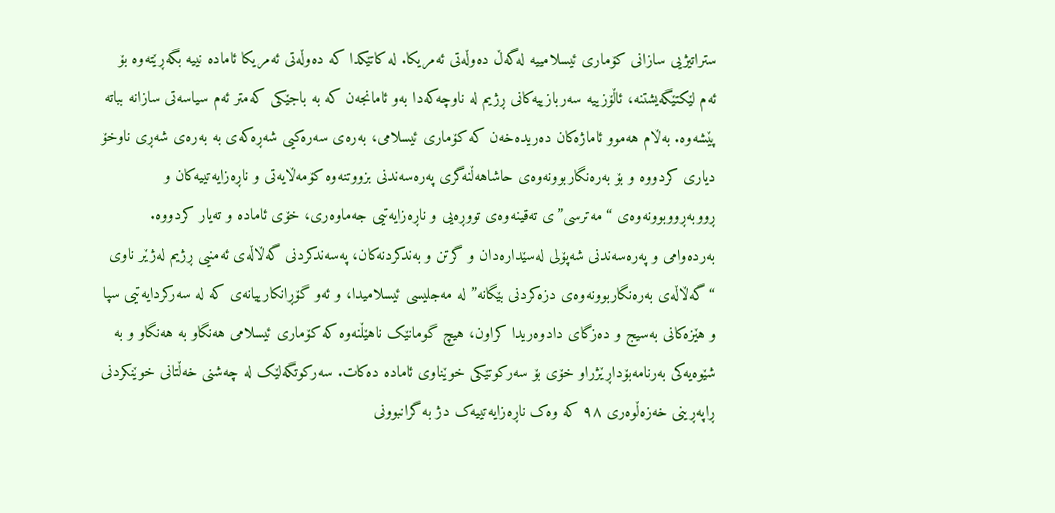ستراتیژیی سازانی کۆماری ئیسلامییە لەگەڵ دەوڵەتی ئەمریکا. لە کاتێکدا کە دەوڵەتی ئەمریکا ئامادە نییە بگەڕێتەوە بۆ ئەم لێکتێگەیشتنە، ئاڵۆزییە سەربازییەکانی ڕژیم لە ناوچەکەدا بەو ئامانجەن کە بە باجێکی کەمتر ئەم سیاسەتی سازانە بباتە پێشەوە. بەڵام هەموو ئاماژەکان دەریدەخەن کە کۆماری ئیسلامی، بەرەی سەرەکیی شەڕەکەی بە بەرەی شەڕی ناوخۆ دیاری کردووە و بۆ بەرەنگاربوونەوەی حاشاهەڵنەگری پەرەسەندنی بزووتنەوە کۆمەڵایەتی و ناڕەزایەتییەکان و ڕووبەڕووبوونەوەی “مەترسی”ی تەقینەوەی تووڕەیی و ناڕەزایەتیی جەماوەری، خۆی ئامادە و تەیار کردووە. بەردەوامی و پەرەسەندنی شەپۆلی لەسێدارەدان و گرتن و بەندکردنەکان، پەسەندکردنی گەڵاڵەی ئەمنیی ڕژیم لەژێر ناوی “گەڵاڵەی بەرەنگاربوونەوەی دزەکردنی بێگانە” لە مەجلیسی ئیسلامیدا، و ئەو گۆڕانکارییانەی کە لە سەرکردایەتیی سپا و هێزەکانی بەسیج و دەزگای دادوەریدا کراون، هیچ گومانێک ناهێڵنەوە کە کۆماری ئیسلامی هەنگاو بە هەنگاو و بە شێوەیەکی بەرنامەبۆداڕێژراو خۆی بۆ سەرکوتێکی خوێناوی ئامادە دەکات. سەرکوتگەلێک لە چەشنی خەڵتانی خوێنکردنی ڕاپەڕینی خەزەڵوەری ٩٨ کە وەک ناڕەزایەتییەک دژ بە گرانبوونی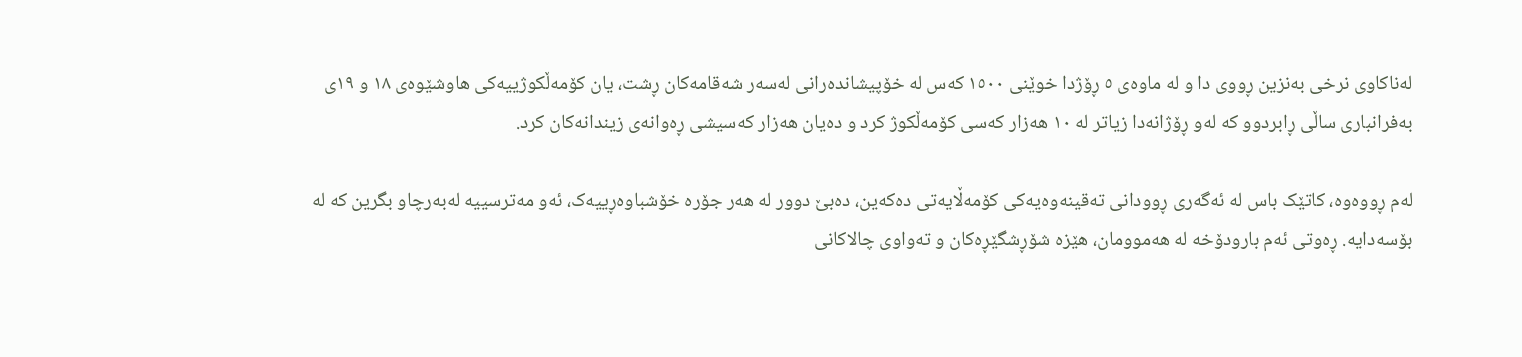لەناکاوی نرخی بەنزین ڕووی دا و لە ماوەی ٥ ڕۆژدا خوێنی ١٥٠٠ کەس لە خۆپیشاندەرانی لەسەر شەقامەکان ڕشت، یان کۆمەڵکوژییەکی هاوشێوەی ١٨ و ١٩ی بەفرانباری ساڵی ڕابردوو کە لەو ڕۆژانەدا زیاتر لە ١٠ هەزار کەسی کۆمەڵکوژ کرد و دەیان هەزار کەسیشی ڕەوانەی زیندانەکان کرد.

لەم ڕووەوە، کاتێک باس لە ئەگەری ڕوودانی تەقینەوەیەکی کۆمەڵایەتی دەکەین، دەبێ دوور لە هەر جۆرە خۆشباوەڕییەک، ئەو مەترسییە لەبەرچاو بگرین کە لە بۆسەدایە. ڕەوتی ئەم بارودۆخە لە هەموومان، هێزە شۆڕشگێڕەکان و تەواوی چالاکانی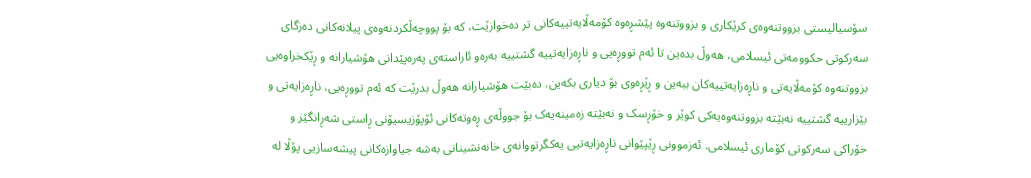سۆسیالیستی بزووتنەوەی کرێکاری و بزووتنەوە پێشڕەوە کۆمەڵایەتییەکانی تر دەخوازێت، کە بۆ پووچەڵکردنەوەی پیلانەکانی دەزگای سەرکوتی حکوومەتی ئیسلامی، هەوڵ بدەین تا ئەم تووڕەیی و ناڕەزایەتییە گشتییە بەرەو ئاراستەی پەرەپێدانی هۆشیارانە و ڕێکخراوەیی بزووتنەوە کۆمەڵایەتی و ناڕەزایەتییەکان ببەین و ڕێڕەوی بۆ دیاری بکەین. دەبێت هۆشیارانە هەوڵ بدرێت کە ئەم تووڕەیی، ناڕەزایەتی و بێزارییە گشتییە نەبێتە بزووتنەوەیەکی کوێر و خۆڕسک و نەبێتە زەمینەیەک بۆ جووڵەی ڕەوتەکانی ئۆپۆزیسیۆنی ڕاستی شەڕانگێز و خۆراکی سەرکوتی کۆماری ئیسلامی. ئەزموونی ڕێپێوانی ناڕەزایەتیی یەکگرتووانەی خانەنشینانی بەشە جیاوازەکانی پیشەسازیی پۆڵا لە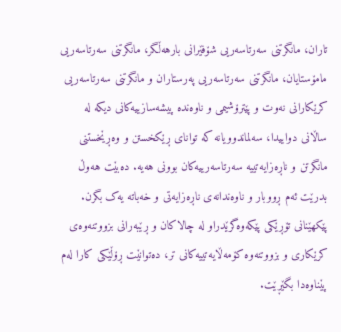تاران، مانگرتنی سەرتاسەریی شۆفێرانی بارهەڵگر، مانگرتنی سەرتاسەریی مامۆستایان، مانگرتنی سەرتاسەریی پەرستاران و مانگرتنی سەرتاسەریی کرێکارانی نەوت و پێترۆشیمی و ناوەندە پیشەسازییەکانی دیکە لە ساڵانی دواییدا، سەلماندوویانە کە توانای ڕێکخستن و وەڕێخستنی مانگرتن و ناڕەزایەتییە سەرتاسەرییەکان بوونی هەیە. دەبێت هەوڵ بدرێت ئەم ڕووبار و ناوەندانەی ناڕەزایەتی و خەباتە یەک بگرن. پێکهێنانی تۆڕێکی پێکەوەگرێدراو لە چالاکان و ڕێبەرانی بزووتنەوەی کرێکاری و بزووتنەوە کۆمەڵایەتییەکانی تر، دەتوانێت ڕۆڵێکی کارا لەم پێناوەدا بگێڕێت.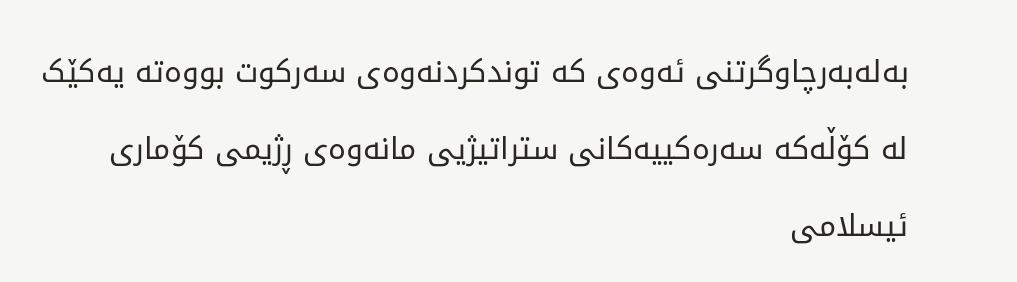بەلەبەرچاوگرتنی ئەوەی کە توندکردنەوەی سەرکوت بووەتە یەکێک لە کۆڵەکە سەرەکییەکانی ستراتیژیی مانەوەی ڕژیمی کۆماری ئیسلامی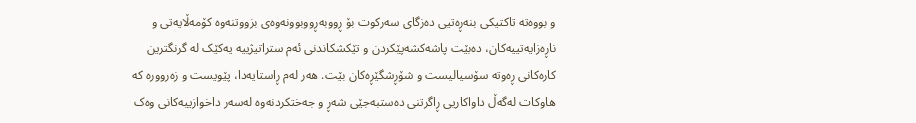و بووەتە تاکتیکی بنەڕەتیی دەزگای سەرکوت بۆ ڕووبەڕووبوونەوەی بزووتنەوە کۆمەڵایەتی و ناڕەزایەتییەکان، دەبێت پاشەکشەپێکردن و تێکشکاندنی ئەم ستراتیژییە یەکێک لە گرنگترین کارەکانی ڕەوتە سۆسیالیست و شۆڕشگێڕەکان بێت. هەر لەم ڕاستایەدا، پێویست و زەروورە کە هاوکات لەگەڵ داواکاریی ڕاگرتنی دەستبەجێی شەڕ و جەختکردنەوە لەسەر داخوازییەکانی وەک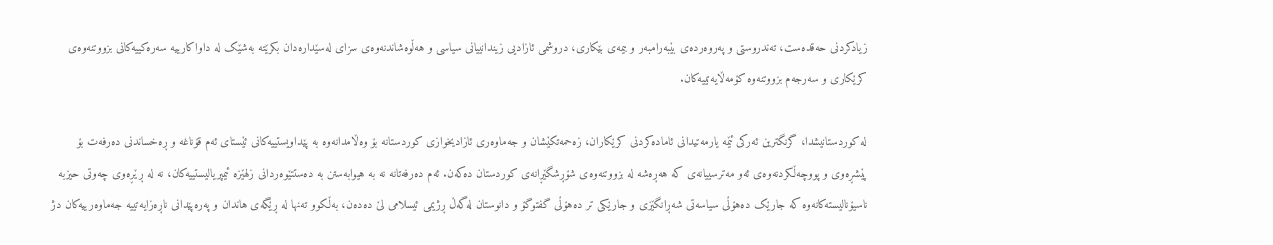زیادکردنی حەقدەست، تەندروستی و پەروەردەی بێبەرامبەر و بیمەی بێکاری، دروشمی ئازادیی زیندانییانی سیاسی و هەڵوەشاندنەوەی سزای لەسێدارەدان بکرێتە بەشێک لە داواکارییە سەرەکییەکانی بزووتنەوەی کرێکاری و سەرجەم بزووتنەوە کۆمەڵایەتییەکان.

لە کوردستانیشدا، گرنگترین ئەرکی ئێمە یارمەتیدانی ئامادەکردنی کرێکاران، زەحمەتکێشان و جەماوەری ئازادیخوازی کوردستانە بۆ وەڵامدانەوە بە پێداویستییەکانی ئێستای ئەم قۆناغە و ڕەخساندنی دەرفەت بۆ پێشڕەوی و پووچەڵکردنەوەی ئەو مەترسییانەی کە هەڕەشە لە بزووتنەوەی شۆڕشگێڕانەی کوردستان دەکەن. ئەم دەرفەتانە نە بە هیوابەستن بە دەستتێوەردانی زلهێزە ئیمپریالیستییەکان، نە لە ڕێڕەوی چەوتی حیزبە ناسیۆنالیستەکانەوە کە جارێک دەهۆڵی سیاسەتی شەڕانگێزی و جارێکی تر دەهۆڵی گفتوگۆ و دانوستان لەگەڵ ڕژیمی ئیسلامی لێ دەدەن، بەڵکوو تەنها لە ڕێگەی هاندان و پەرەپێدانی ناڕەزایەتییە جەماوەرییەکان دژ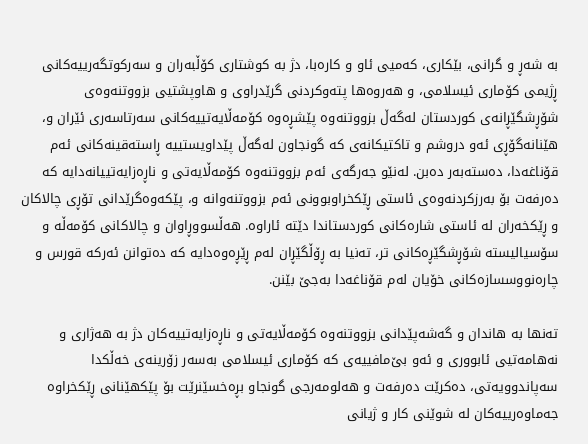بە شەڕ و گرانی، بێکاری، کەمیی ئاو و کارەبا، دژ بە کوشتاری کۆڵبەران و سەرکوتگەرییەکانی ڕژیمی کۆماری ئیسلامی، و هەروەها پتەوکردنی گرێدراوی و هاوپشتیی بزووتنەوەی شۆڕشگێڕانەی کوردستان لەگەڵ بزووتنەوە پێشڕەوە کۆمەڵایەتییەکانی سەرتاسەری ئێران و، هێنانەگۆڕی ئەو دروشم و تاکتیکانەی کە گونجاون لەگەڵ پێداویستییە ڕاستەقینەکانی ئەم قۆناغەدا، دەستەبەر دەبن. لەنێو جەرگەی ئەم بزووتنەوە کۆمەڵایەتی و ناڕەزایەتییانەدایە کە دەرفەت بۆ بەرزکردنەوەی ئاستی ڕێکخراوبوونی ئەم بزووتنەوانە و، پێکەوەگرێدانی تۆڕی چالاکان و ڕێکخەران لە ئاستی شارەکانی کوردستاندا دێتە ئاراوە. هەڵسووڕاوان و چالاکانی کۆمەڵە و سۆسیالیستە شۆڕشگێڕەکانی تر، تەنیا بە ڕۆڵگێڕان لەم ڕێڕەوەدایە کە دەتوانن ئەرکە قورس و چارەنووسسازەکانی خۆیان لەم قۆناغەدا بەجێ بێنن.

تەنها بە هاندان و گەشەپێدانی بزووتنەوە کۆمەڵایەتی و ناڕەزایەتییەکان دژ بە هەژاری و نەهامەتیی ئابووری و ئەو بێ‌مافییەی کە کۆماری ئیسلامی بەسەر زۆرینەی خەڵکدا سەپاندوویەتی، دەکرێت دەرفەت و هەلومەرجی گونجاو بڕەخسێنرێت بۆ پێکهێنانی ڕێکخراوە جەماوەرییەکان لە شوێنی کار و ژیانی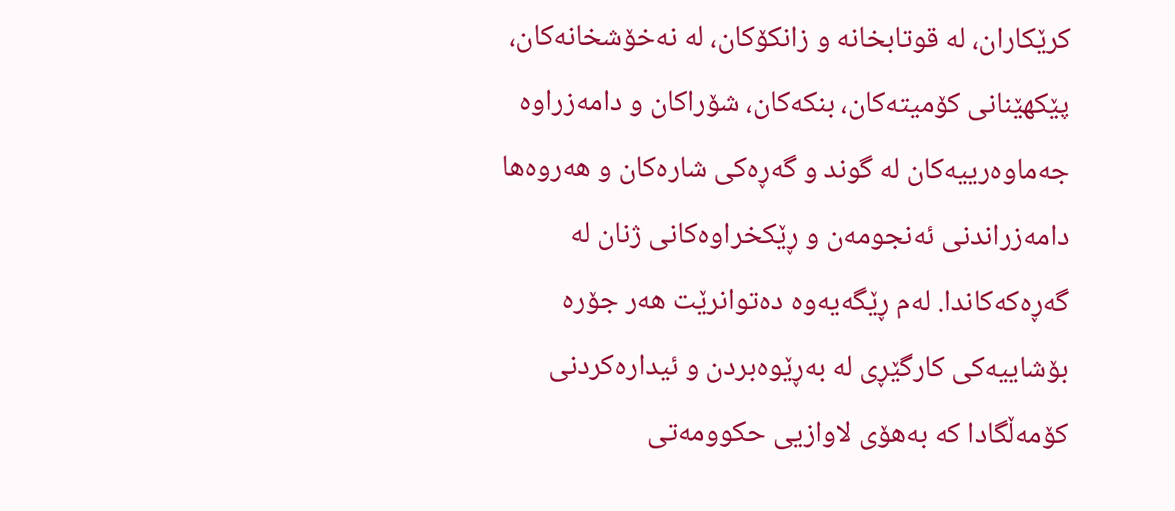کرێکاران، لە قوتابخانە و زانکۆکان، لە نەخۆشخانەکان، پێکهێنانی کۆمیتەکان، بنکەکان، شۆراکان و دامەزراوە جەماوەرییەکان لە گوند و گەڕەکی شارەکان و هەروەها دامەزراندنی ئەنجومەن و ڕێکخراوەکانی ژنان لە گەڕەکەکاندا. لەم ڕێگەیەوە دەتوانرێت هەر جۆرە بۆشاییەکی کارگێڕی لە بەڕێوەبردن و ئیدارەکردنی کۆمەڵگادا کە بەهۆی لاوازیی حکوومەتی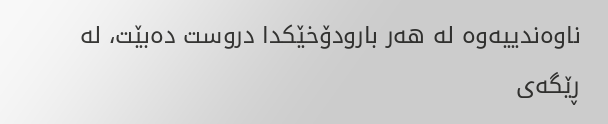ناوەندییەوە لە هەر بارودۆخێکدا دروست دەبێت، لە ڕێگەی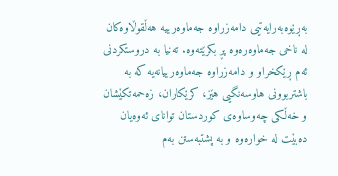بەڕێوەبەرایەتیی دامەزراوە جەماوەرییە هەڵقوڵاوەکان لە ناخی جەماوەرەوە پڕ بکرێتەوە. تەنیا بە دروستکردنی ئەم ڕێکخراو و دامەزراوە جەماوەرییانەیە کە بە باشتربوونی هاوسەنگیی هێز، کرێکاران، زەحمەتکێشان و خەڵکی چەوساوەی کوردستان توانای ئەوەیان دەبێت لە خوارەوە و بە پشتبەستن بەم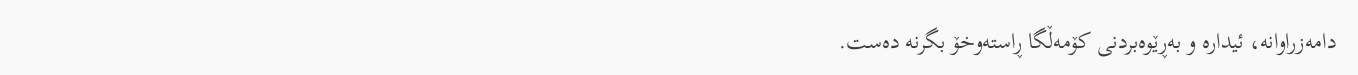دامەزراوانە، ئیدارە و بەڕێوەبردنی کۆمەڵگا ڕاستەوخۆ بگرنە دەست.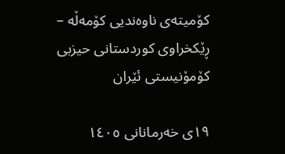کۆمیتەی ناوەندیی کۆمەڵە – ڕێکخراوی کوردستانی حیزبی کۆمۆنیستی ئێران

١٩ی خەرمانانی ١٤٠٥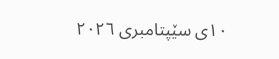١٠ی سێپتامبری ٢٠٢٦